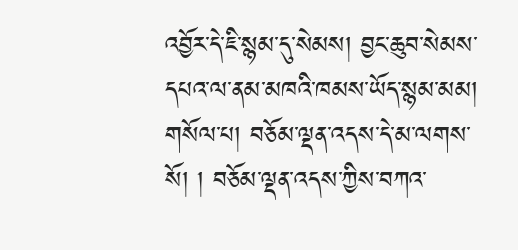འབྱོར་དེ་ཇི་སྙམ་དུ་སེམས། བྱང་ཆུབ་སེམས་དཔའ་ལ་ནམ་མཁའི་ཁམས་ཡོད་སྙམ་མམ། གསོལ་པ། བཅོམ་ལྡན་འདས་དེ་མ་ལགས་སོ། ། བཅོམ་ལྡན་འདས་ཀྱིས་བཀའ་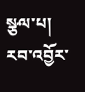སྩལ་པ། རབ་འབྱོར་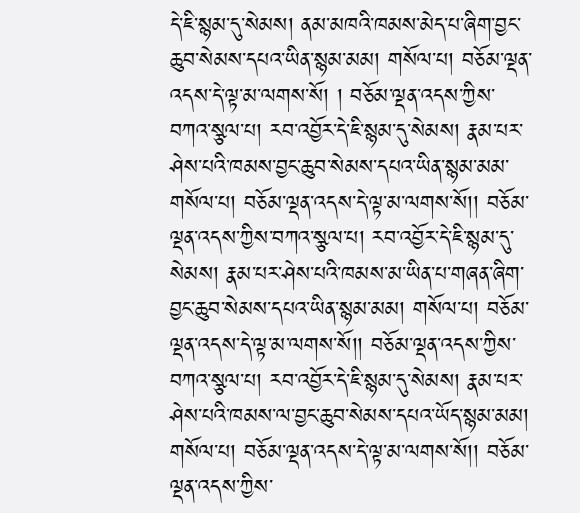དེ་ཇི་སྙམ་དུ་སེམས། ནམ་མཁའི་ཁམས་མེད་པ་ཞིག་བྱང་ཆུབ་སེམས་དཔའ་ཡིན་སྙམ་མམ། གསོལ་པ། བཅོམ་ལྡན་འདས་དེ་ལྟ་མ་ལགས་སོ། ། བཅོམ་ལྡན་འདས་ཀྱིས་བཀའ་སྩལ་པ། རབ་འབྱོར་དེ་ཇི་སྙམ་དུ་སེམས། རྣམ་པར་ཤེས་པའི་ཁམས་བྱང་ཆུབ་སེམས་དཔའ་ཡིན་སྙམ་མམ་གསོལ་པ། བཅོམ་ལྡན་འདས་དེ་ལྟ་མ་ལགས་སོ།། བཅོམ་ལྡན་འདས་ཀྱིས་བཀའ་སྩལ་པ། རབ་འབྱོར་དེ་ཇི་སྙམ་དུ་སེམས། རྣམ་པར་ཤེས་པའི་ཁམས་མ་ཡིན་པ་གཞན་ཞིག་བྱང་ཆུབ་སེམས་དཔའ་ཡིན་སྙམ་མམ། གསོལ་པ། བཅོམ་ལྡན་འདས་དེ་ལྟ་མ་ལགས་སོ།། བཅོམ་ལྡན་འདས་ཀྱིས་བཀའ་སྩལ་པ། རབ་འབྱོར་དེ་ཇི་སྙམ་དུ་སེམས། རྣམ་པར་ཤེས་པའི་ཁམས་ལ་བྱང་ཆུབ་སེམས་དཔའ་ཡོད་སྙམ་མམ། གསོལ་པ། བཅོམ་ལྡན་འདས་དེ་ལྟ་མ་ལགས་སོ།། བཅོམ་ལྡན་འདས་ཀྱིས་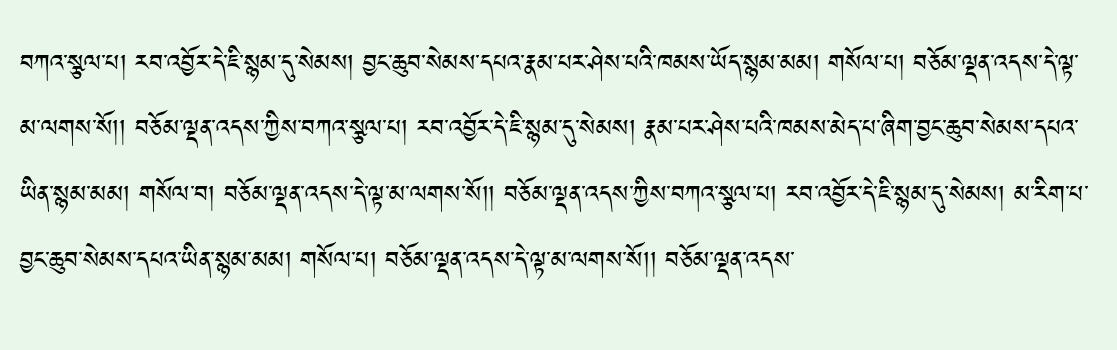བཀའ་སྩལ་པ། རབ་འབྱོར་དེ་ཇི་སྙམ་དུ་སེམས། བྱང་ཆུབ་སེམས་དཔའ་རྣམ་པར་ཤེས་པའི་ཁམས་ཡོད་སྙམ་མམ། གསོལ་པ། བཅོམ་ལྡན་འདས་དེ་ལྟ་མ་ལགས་སོ།། བཅོམ་ལྡན་འདས་ཀྱིས་བཀའ་སྩལ་པ། རབ་འབྱོར་དེ་ཇི་སྙམ་དུ་སེམས། རྣམ་པར་ཤེས་པའི་ཁམས་མེད་པ་ཞིག་བྱང་ཆུབ་སེམས་དཔའ་ཡིན་སྙམ་མམ། གསོལ་བ། བཅོམ་ལྡན་འདས་དེ་ལྟ་མ་ལགས་སོ།། བཅོམ་ལྡན་འདས་ཀྱིས་བཀའ་སྩལ་པ། རབ་འབྱོར་དེ་ཇི་སྙམ་དུ་སེམས། མ་རིག་པ་བྱང་ཆུབ་སེམས་དཔའ་ཡིན་སྙམ་མམ། གསོལ་པ། བཅོམ་ལྡན་འདས་དེ་ལྟ་མ་ལགས་སོ།། བཅོམ་ལྡན་འདས་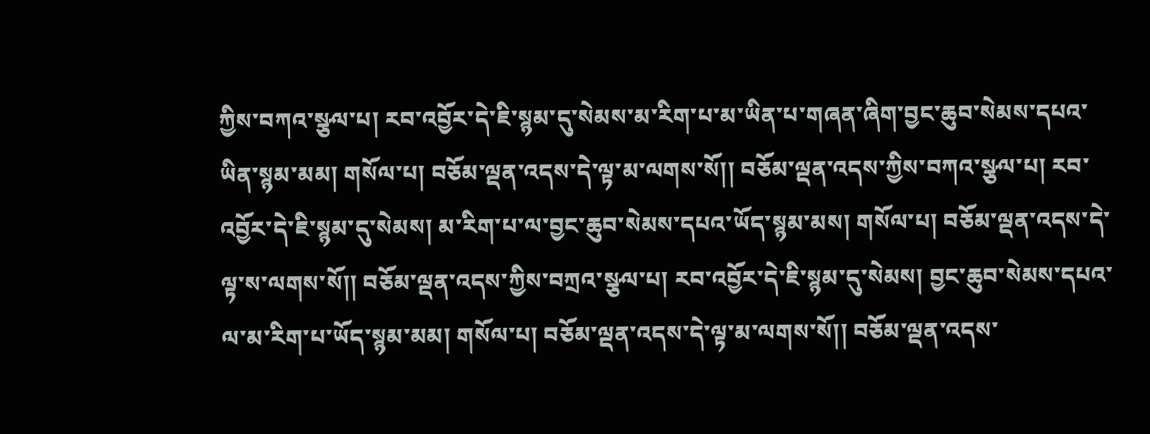ཀྱིས་བཀའ་སྩལ་པ། རབ་འབྱོར་དེ་ཇི་སྙམ་དུ་སེམས་མ་རིག་པ་མ་ཡིན་པ་གཞན་ཞིག་བྱང་ཆུབ་སེམས་དཔའ་ཡིན་སྙམ་མམ། གསོལ་པ། བཅོམ་ལྡན་འདས་དེ་ལྟ་མ་ལགས་སོ།། བཅོམ་ལྡན་འདས་ཀྱིས་བཀའ་སྩལ་པ། རབ་འབྱོར་དེ་ཇི་སྙམ་དུ་སེམས། མ་རིག་པ་ལ་བྱང་ཆུབ་སེམས་དཔའ་ཡོད་སྙམ་མས། གསོལ་པ། བཅོམ་ལྡན་འདས་དེ་ལྟ་ས་ལགས་སོ།། བཅོམ་ལྡན་འདས་ཀྱིས་བཀྲའ་སྩལ་པ། རབ་འབྱོར་དེ་ཇི་སྙམ་དུ་སེམས། བྱང་ཆུབ་སེམས་དཔའ་ལ་མ་རིག་པ་ཡོད་སྙམ་མམ། གསོལ་པ། བཅོམ་ལྡན་འདས་དེ་ལྟ་མ་ལགས་སོ།། བཅོམ་ལྡན་འདས་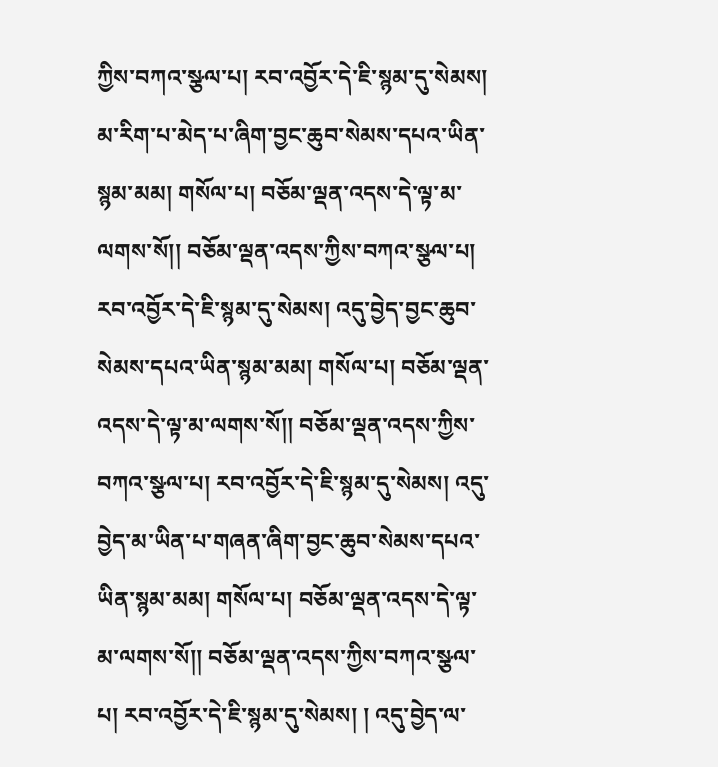ཀྱིས་བཀའ་སྩལ་པ། རབ་འབྱོར་དེ་ཇི་སྙམ་དུ་སེམས། མ་རིག་པ་མེད་པ་ཞིག་བྱང་ཆུབ་སེམས་དཔའ་ཡིན་སྙམ་མམ། གསོལ་པ། བཅོམ་ལྡན་འདས་དེ་ལྟ་མ་ལགས་སོ།། བཅོམ་ལྡན་འདས་ཀྱིས་བཀའ་སྩལ་པ། རབ་འབྱོར་དེ་ཇི་སྙམ་དུ་སེམས། འདུ་བྱེད་བྱང་ཆུབ་སེམས་དཔའ་ཡིན་སྙམ་མམ། གསོལ་པ། བཅོམ་ལྡན་འདས་དེ་ལྟ་མ་ལགས་སོ།། བཅོམ་ལྡན་འདས་ཀྱིས་བཀའ་སྩལ་པ། རབ་འབྱོར་དེ་ཇི་སྙམ་དུ་སེམས། འདུ་བྱེད་མ་ཡིན་པ་གཞན་ཞིག་བྱང་ཆུབ་སེམས་དཔའ་ཡིན་སྙམ་མམ། གསོལ་པ། བཅོམ་ལྡན་འདས་དེ་ལྟ་མ་ལགས་སོ།། བཅོམ་ལྡན་འདས་ཀྱིས་བཀའ་སྩལ་པ། རབ་འབྱོར་དེ་ཇི་སྙམ་དུ་སེམས། ། འདུ་བྱེད་ལ་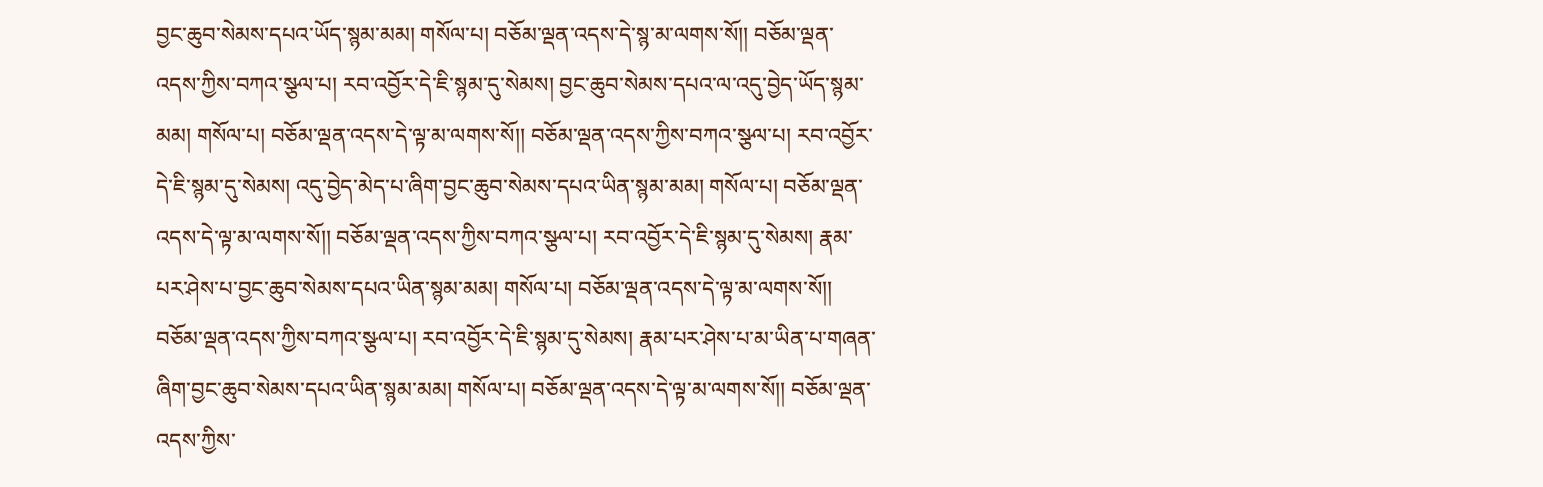བྱང་ཆུབ་སེམས་དཔའ་ཡོད་སྙམ་མམ། གསོལ་པ། བཅོམ་ལྡན་འདས་དེ་སྙ་མ་ལགས་སོ།། བཅོམ་ལྡན་འདས་ཀྱིས་བཀའ་སྩལ་པ། རབ་འབྱོར་དེ་ཇི་སྙམ་དུ་སེམས། བྱང་ཆུབ་སེམས་དཔའ་ལ་འདུ་བྱེད་ཡོད་སྙམ་མམ། གསོལ་པ། བཅོམ་ལྡན་འདས་དེ་ལྟ་མ་ལགས་སོ།། བཅོམ་ལྡན་འདས་ཀྱིས་བཀའ་སྩལ་པ། རབ་འབྱོར་དེ་ཇི་སྙམ་དུ་སེམས། འདུ་བྱེད་མེད་པ་ཞིག་བྱང་ཆུབ་སེམས་དཔའ་ཡིན་སྙམ་མམ། གསོལ་པ། བཅོམ་ལྡན་འདས་དེ་ལྟ་མ་ལགས་སོ།། བཅོམ་ལྡན་འདས་ཀྱིས་བཀའ་སྩལ་པ། རབ་འབྱོར་དེ་ཇི་སྙམ་དུ་སེམས། རྣམ་པར་ཤེས་པ་བྱང་ཆུབ་སེམས་དཔའ་ཡིན་སྙམ་མམ། གསོལ་པ། བཅོམ་ལྡན་འདས་དེ་ལྟ་མ་ལགས་སོ།། བཅོམ་ལྡན་འདས་ཀྱིས་བཀའ་སྩལ་པ། རབ་འབྱོར་དེ་ཇི་སྙམ་དུ་སེམས། རྣམ་པར་ཤེས་པ་མ་ཡིན་པ་གཞན་ཞིག་བྱང་ཆུབ་སེམས་དཔའ་ཡིན་སྙམ་མམ། གསོལ་པ། བཅོམ་ལྡན་འདས་དེ་ལྟ་མ་ལགས་སོ།། བཅོམ་ལྡན་འདས་ཀྱིས་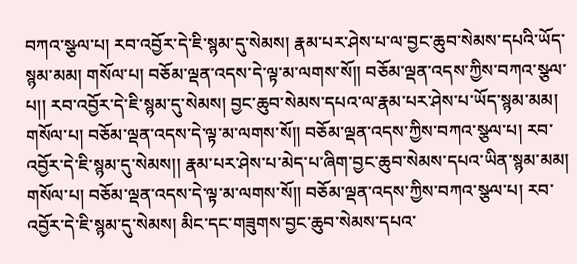བཀའ་སྩལ་པ། རབ་འབྱོར་དེ་ཇི་སྙམ་དུ་སེམས། རྣམ་པར་ཤེས་པ་ལ་བྱང་ཆུབ་སེམས་དཔའི་ཡོད་སྙམ་མམ། གསོལ་པ། བཅོམ་ལྡན་འདས་དེ་ལྟ་མ་ལགས་སོ།། བཅོམ་ལྡན་འདས་ཀྱིས་བཀའ་སྩལ་པ།། རབ་འབྱོར་དེ་ཇི་སྙམ་དུ་སེམས། བྱང་ཆུབ་སེམས་དཔའ་ལ་རྣམ་པར་ཤེས་པ་ཡོད་སྙམ་མམ། གསོལ་པ། བཅོམ་ལྡན་འདས་དེ་ལྟ་མ་ལགས་སོ།། བཅོམ་ལྡན་འདས་ཀྱིས་བཀའ་སྩལ་པ། རབ་འབྱོར་དེ་ཇི་སྙམ་དུ་སེམས།། རྣམ་པར་ཤེས་པ་མེད་པ་ཞིག་བྱང་ཆུབ་སེམས་དཔའ་ཡིན་སྙམ་མམ། གསོལ་པ། བཅོམ་ལྡན་འདས་དེ་ལྟ་མ་ལགས་སོ།། བཅོམ་ལྡན་འདས་ཀྱིས་བཀའ་སྩལ་པ། རབ་འབྱོར་དེ་ཇི་སྙམ་དུ་སེམས། མིང་དང་གཟུགས་བྱང་ཆུབ་སེམས་དཔའ་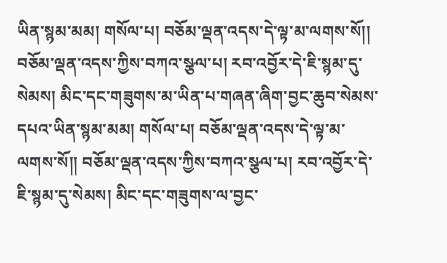ཡིན་སྙམ་མམ། གསོལ་པ། བཅོམ་ལྡན་འདས་དེ་ལྟ་མ་ལགས་སོ།། བཅོམ་ལྡན་འདས་ཀྱིས་བཀའ་སྩལ་པ། རབ་འབྱོར་དེ་ཇི་སྙམ་དུ་སེམས། མིང་དང་གཟུགས་མ་ཡིན་པ་གཞན་ཞིག་བྱང་ཆུབ་སེམས་དཔའ་ཡིན་སྙམ་མམ། གསོལ་པ། བཅོམ་ལྡན་འདས་དེ་ལྟ་མ་ལགས་སོ།། བཅོམ་ལྡན་འདས་ཀྱིས་བཀའ་སྩལ་པ། རབ་འབྱོར་དེ་ཇི་སྙམ་དུ་སེམས། མིང་དང་གཟུགས་ལ་བྱང་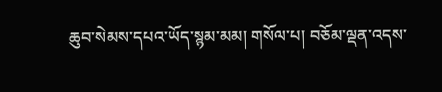ཆུབ་སེམས་དཔའ་ཡོད་སྙམ་མམ། གསོལ་པ། བཅོམ་ལྡན་འདས་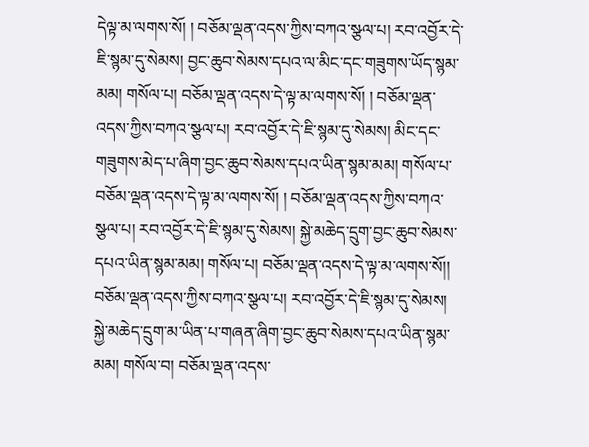དེལྟ་མ་ལགས་སོ། ། བཅོམ་ལྡན་འདས་ཀྱིས་བཀའ་སྩལ་པ། རབ་འབྱོར་དེ་ཇི་སྙམ་དུ་སེམས། བྱང་ཆུབ་སེམས་དཔའ་ལ་མིང་དང་གཟུགས་ཡོད་སྙམ་མམ། གསོལ་པ། བཅོམ་ལྡན་འདས་དེ་ལྟ་མ་ལགས་སོ། ། བཅོམ་ལྡན་འདས་ཀྱིས་བཀའ་སྩལ་པ། རབ་འབྱོར་དེ་ཇི་སྙམ་དུ་སེམས། མིང་དང་གཟུགས་མེད་པ་ཞིག་བྱང་ཆུབ་སེམས་དཔའ་ཡིན་སྙམ་མམ། གསོལ་པ་བཅོམ་ལྡན་འདས་དེ་ལྟ་མ་ལགས་སོ། ། བཅོམ་ལྡན་འདས་ཀྱིས་བཀའ་སྩལ་པ། རབ་འབྱོར་དེ་ཇི་སྙམ་དུ་སེམས། སྐྱེ་མཆེད་དྲུག་བྱང་ཆུབ་སེམས་དཔའ་ཡིན་སྙམ་མམ། གསོལ་པ། བཅོམ་ལྡན་འདས་དེ་ལྟ་མ་ལགས་སོ།། བཅོམ་ལྡན་འདས་ཀྱིས་བཀའ་སྩལ་པ། རབ་འབྱོར་དེ་ཇི་སྙམ་དུ་སེམས། སྐྱེ་མཆེད་དྲུག་མ་ཡིན་པ་གཞན་ཞིག་བྱང་ཆུབ་སེམས་དཔའ་ཡིན་སྙམ་མམ། གསོལ་བ། བཅོམ་ལྡན་འདས་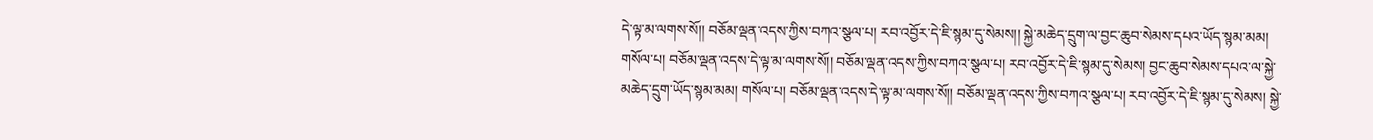དེ་ལྟ་མ་ལགས་སོ།། བཅོམ་ལྡན་འདས་ཀྱིས་བཀའ་སྩལ་པ། རབ་འབྱོར་དེ་ཇི་སྙམ་དུ་སེམས།། སྐྱེ་མཆེད་དྲུག་ལ་བྱང་ཆུབ་སེམས་དཔའ་ཡོད་སྙམ་མམ། གསོལ་པ། བཅོམ་ལྡན་འདས་དེ་ལྟ་མ་ལགས་སོ།། བཅོམ་ལྡན་འདས་ཀྱིས་བཀའ་སྩལ་པ། རབ་འབྱོར་དེ་ཇི་སྙམ་དུ་སེམས། བྱང་ཆུབ་སེམས་དཔའ་ལ་སྐྱེ་མཆེད་དྲུག་ཡོད་སྙམ་མམ། གསོལ་པ། བཅོམ་ལྡན་འདས་དེ་ལྟ་མ་ལགས་སོ།། བཅོམ་ལྡན་འདས་ཀྱིས་བཀའ་སྩལ་པ། རབ་འབྱོར་དེ་ཇི་སྙམ་དུ་སེམས། སྐྱེ་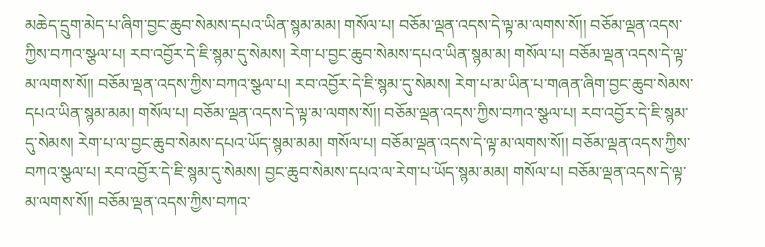མཆེད་དྲུག་མེད་པ་ཞིག་བྱང་ཆུབ་སེམས་དཔའ་ཡིན་སྙམ་མམ། གསོལ་པ། བཅོམ་ལྡན་འདས་དེ་ལྟ་མ་ལགས་སོ།། བཅོམ་ལྡན་འདས་ཀྱིས་བཀའ་སྩལ་པ། རབ་འབྱོར་དེ་ཇི་སྙམ་དུ་སེམས། རེག་པ་བྱང་ཆུབ་སེམས་དཔའ་ཡིན་སྙམ་མ། གསོལ་པ། བཅོམ་ལྡན་འདས་དེ་ལྟ་མ་ལགས་སོ།། བཅོམ་ལྡན་འདས་ཀྱིས་བཀའ་སྩལ་པ། རབ་འབྱོར་དེ་ཇི་སྙམ་དུ་སེམས། རེག་པ་མ་ཡིན་པ་གཞན་ཞིག་བྱང་ཆུབ་སེམས་དཔའ་ཡིན་སྙམ་མམ། གསོལ་པ། བཅོམ་ལྡན་འདས་དེ་ལྟ་མ་ལགས་སོ།། བཅོམ་ལྡན་འདས་ཀྱིས་བཀའ་སྩལ་པ། རབ་འབྱོར་དེ་ཇི་སྙམ་དུ་སེམས། རེག་པ་ལ་བྱང་ཆུབ་སེམས་དཔའ་ཡོད་སྙམ་མམ། གསོལ་པ། བཅོམ་ལྡན་འདས་དེ་ལྟ་མ་ལགས་སོ།། བཅོམ་ལྡན་འདས་ཀྱིས་བཀའ་སྩལ་པ། རབ་འབྱོར་དེ་ཇི་སྙམ་དུ་སེམས། བྱང་ཆུབ་སེམས་དཔའ་ལ་རེག་པ་ཡོད་སྙམ་མམ། གསོལ་པ། བཅོམ་ལྡན་འདས་དེ་ལྟ་མ་ལགས་སོ།། བཅོམ་ལྡན་འདས་ཀྱིས་བཀའ་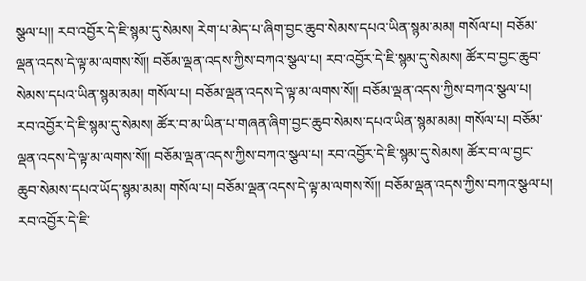སྩལ་པ།། རབ་འབྱོར་དེ་ཇི་སྙམ་དུ་སེམས། རེག་པ་མེད་པ་ཞིག་བྱང་ཆུབ་སེམས་དཔའ་ཡིན་སྙམ་མམ། གསོལ་པ། བཅོམ་ལྡན་འདས་དེ་ལྟ་མ་ལགས་སོ།། བཅོམ་ལྡན་འདས་ཀྱིས་བཀའ་སྩལ་པ། རབ་འབྱོར་དེ་ཇི་སྙམ་དུ་སེམས། ཚོར་བ་བྱང་ཆུབ་སེམས་དཔའ་ཡིན་སྙམ་མམ། གསོལ་པ། བཅོམ་ལྡན་འདས་དེ་ལྟ་མ་ལགས་སོ།། བཅོམ་ལྡན་འདས་ཀྱིས་བཀའ་སྩལ་པ། རབ་འབྱོར་དེ་ཇི་སྙམ་དུ་སེམས། ཚོར་བ་མ་ཡིན་པ་གཞན་ཞིག་བྱང་ཆུབ་སེམས་དཔའ་ཡིན་སྙམ་མམ། གསོལ་པ། བཅོམ་ལྡན་འདས་དེ་ལྟ་མ་ལགས་སོ།། བཅོམ་ལྡན་འདས་ཀྱིས་བཀའ་སྩལ་པ། རབ་འབྱོར་དེ་ཇི་སྙམ་དུ་སེམས། ཚོར་བ་ལ་བྱང་ཆུབ་སེམས་དཔའ་ཡོད་སྙམ་མམ། གསོལ་པ། བཅོམ་ལྡན་འདས་དེ་ལྟ་མ་ལགས་སོ།། བཅོམ་ལྡན་འདས་ཀྱིས་བཀའ་སྩལ་པ། རབ་འབྱོར་དེ་ཇི་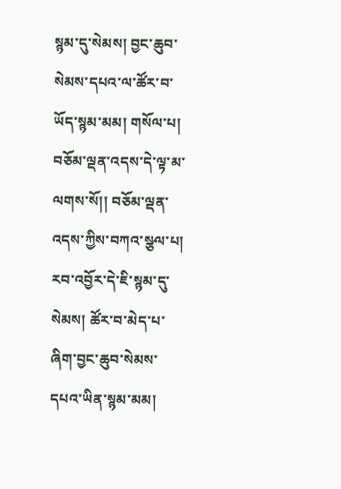སྙམ་དུ་སེམས། བྱང་ཆུབ་སེམས་དཔའ་ལ་ཚོར་བ་ཡོད་སྙམ་མམ། གསོལ་པ། བཅོམ་ལྡན་འདས་དེ་ལྟ་མ་ལགས་སོ།། བཅོམ་ལྡན་འདས་ཀྱིས་བཀའ་སྩལ་པ། རབ་འབྱོར་དེ་ཇི་སྙམ་དུ་སེམས། ཚོར་བ་མེད་པ་ཞིག་བྱང་ཆུབ་སེམས་དཔའ་ཡིན་སྙམ་མམ།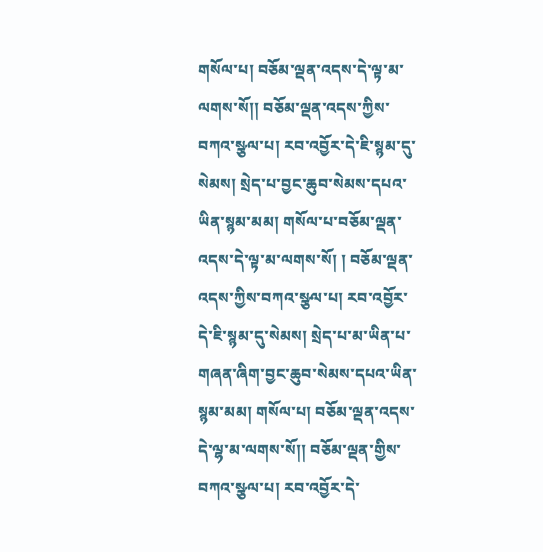གསོལ་པ། བཅོམ་ལྡན་འདས་དེ་ལྟ་མ་ལགས་སོ།། བཅོམ་ལྡན་འདས་ཀྱིས་བཀའ་སྩལ་པ། རབ་འབྱོར་དེ་ཇི་སྙམ་དུ་སེམས། སྲེད་པ་བྱང་ཆུབ་སེམས་དཔའ་ཡིན་སྙམ་མམ། གསོལ་པ་བཅོམ་ལྡན་འདས་དེ་ལྟ་མ་ལགས་སོ། ། བཅོམ་ལྡན་འདས་ཀྱིས་བཀའ་སྩལ་པ། རབ་འབྱོར་དེ་ཇི་སྙམ་དུ་སེམས། སྲེད་པ་མ་ཡིན་པ་གཞན་ཞིག་བྱང་ཆུབ་སེམས་དཔའ་ཡིན་སྙམ་མམ། གསོལ་པ། བཅོམ་ལྡན་འདས་དེ་ལྷ་མ་ལགས་སོ།། བཅོམ་ལྡན་གྱིས་བཀའ་སྩལ་པ། རབ་འབྱོར་དེ་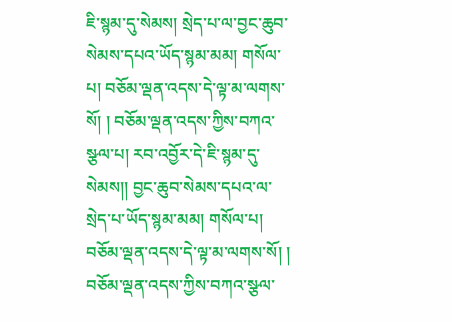ཇི་སྙམ་དུ་སེམས། སྲེད་པ་ལ་བྱང་ཆུབ་སེམས་དཔའ་ཡོད་སྙམ་མམ། གསོལ་པ། བཅོམ་ལྡན་འདས་དེ་ལྟ་མ་ལགས་སོ། ། བཅོམ་ལྡན་འདས་ཀྱིས་བཀའ་སྩལ་པ། རབ་འབྱོར་དེ་ཇི་སྙམ་དུ་སེམས།། བྱང་ཆུབ་སེམས་དཔའ་ལ་སྲེད་པ་ཡོད་སྙམ་མམ། གསོལ་པ། བཅོམ་ལྡན་འདས་དེ་ལྟ་མ་ལགས་སོ། ། བཅོམ་ལྡན་འདས་ཀྱིས་བཀའ་སྩལ་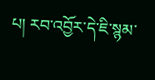པ། རབ་འབྱོར་དེ་ཇི་སྙམ་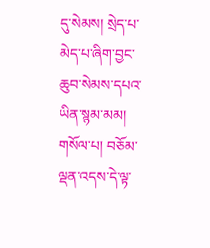དུ་སེམས། སྲེད་པ་མེད་པ་ཞིག་བྱང་ཆུབ་སེམས་དཔའ་ཡིན་སྙམ་མམ། གསོལ་པ། བཅོམ་ལྡན་འདས་དེ་ལྟ་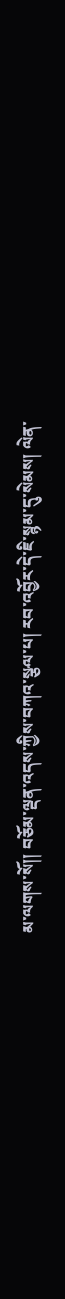མ་ལགས་སོ།། བཅོམ་ལྡན་འདས་ཀྱིས་བཀའ་སྩལ་པ། རབ་འབྱོར་དེ་ཇི་སྙམ་དུ་སེམས། ལེན་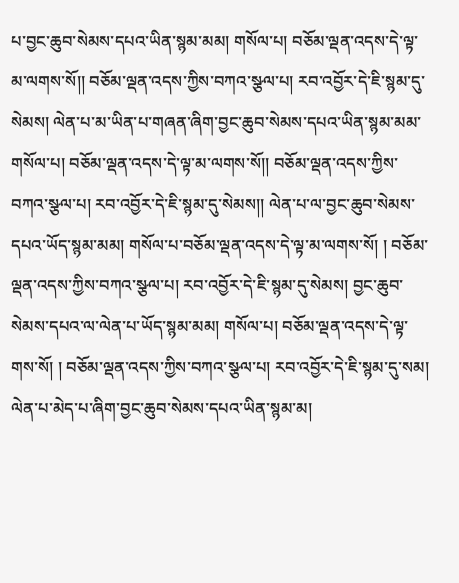པ་བྱང་ཆུབ་སེམས་དཔའ་ཡིན་སྙམ་མམ། གསོལ་པ། བཅོམ་ལྡན་འདས་དེ་ལྟ་མ་ལགས་སོ།། བཅོམ་ལྡན་འདས་ཀྱིས་བཀའ་སྩལ་པ། རབ་འབྱོར་དེ་ཇི་སྙམ་དུ་སེམས། ལེན་པ་མ་ཡིན་པ་གཞན་ཞིག་བྱང་ཆུབ་སེམས་དཔའ་ཡིན་སྙམ་མམ་གསོལ་པ། བཅོམ་ལྡན་འདས་དེ་ལྟ་མ་ལགས་སོ།། བཅོམ་ལྡན་འདས་ཀྱིས་བཀའ་སྩལ་པ། རབ་འབྱོར་དེ་ཇི་སྙམ་དུ་སེམས།། ལེན་པ་ལ་བྱང་ཆུབ་སེམས་དཔའ་ཡོད་སྙམ་མམ། གསོལ་པ་བཅོམ་ལྡན་འདས་དེ་ལྟ་མ་ལགས་སོ། ། བཅོམ་ལྡན་འདས་ཀྱིས་བཀའ་སྩལ་པ། རབ་འབྱོར་དེ་ཇི་སྙམ་དུ་སེམས། བྱང་ཆུབ་སེམས་དཔའ་ལ་ལེན་པ་ཡོད་སྙམ་མམ། གསོལ་པ། བཅོམ་ལྡན་འདས་དེ་ལྟ་གས་སོ། ། བཅོམ་ལྡན་འདས་ཀྱིས་བཀའ་སྩལ་པ། རབ་འབྱོར་དེ་ཇི་སྙམ་དུ་སམ། ལེན་པ་མེད་པ་ཞིག་བྱང་ཆུབ་སེམས་དཔའ་ཡིན་སྙམ་མ།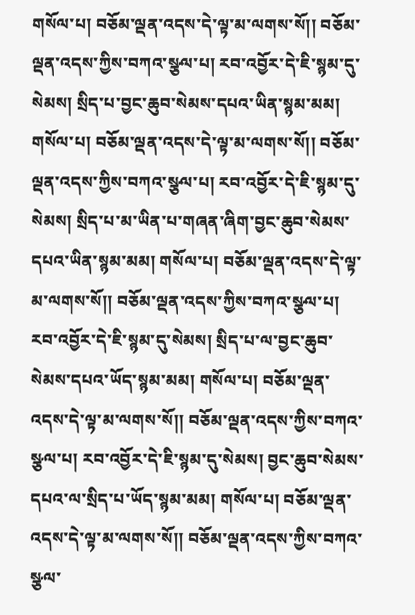གསོལ་པ། བཅོམ་ལྡན་འདས་དེ་ལྟ་མ་ལགས་སོ།། བཅོམ་ལྡན་འདས་ཀྱིས་བཀའ་སྩལ་པ། རབ་འབྱོར་དེ་ཇི་སྙམ་དུ་སེམས། སྲིད་པ་བྱང་ཆུབ་སེམས་དཔའ་ཡིན་སྙམ་མམ། གསོལ་པ། བཅོམ་ལྡན་འདས་དེ་ལྟ་མ་ལགས་སོ།། བཅོམ་ལྡན་འདས་ཀྱིས་བཀའ་སྩལ་པ། རབ་འབྱོར་དེ་ཇི་སྙམ་དུ་སེམས། སྲིད་པ་མ་ཡིན་པ་གཞན་ཞིག་བྱང་ཆུབ་སེམས་དཔའ་ཡིན་སྙམ་མམ། གསོལ་པ། བཅོམ་ལྡན་འདས་དེ་ལྟ་མ་ལགས་སོ།། བཅོམ་ལྡན་འདས་ཀྱིས་བཀའ་སྩལ་པ། རབ་འབྱོར་དེ་ཇི་སྙམ་དུ་སེམས། སྲིད་པ་ལ་བྱང་ཆུབ་སེམས་དཔའ་ཡོད་སྙམ་མམ། གསོལ་པ། བཅོམ་ལྡན་འདས་དེ་ལྟ་མ་ལགས་སོ།། བཅོམ་ལྡན་འདས་ཀྱིས་བཀའ་སྩལ་པ། རབ་འབྱོར་དེ་ཇི་སྙམ་དུ་སེམས། བྱང་ཆུབ་སེམས་དཔའ་ལ་སྲིད་པ་ཡོད་སྙམ་མམ། གསོལ་པ། བཅོམ་ལྡན་འདས་དེ་ལྟ་མ་ལགས་སོ།། བཅོམ་ལྡན་འདས་ཀྱིས་བཀའ་སྩལ་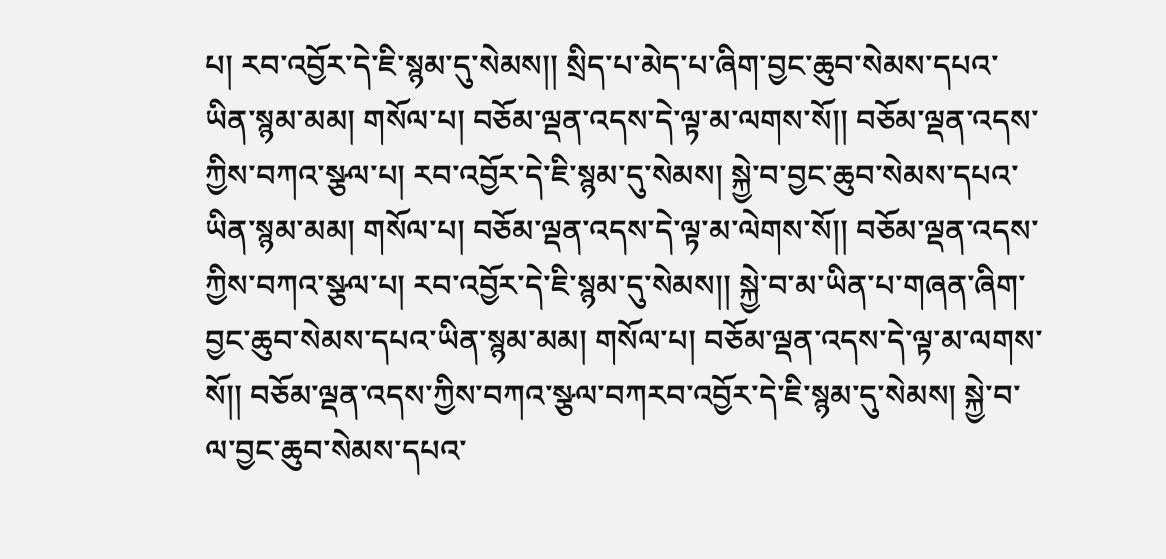པ། རབ་འབྱོར་དེ་ཇི་སྙམ་དུ་སེམས།། སྲིད་པ་མེད་པ་ཞིག་བྱང་ཆུབ་སེམས་དཔའ་ཡིན་སྙམ་མམ། གསོལ་པ། བཅོམ་ལྡན་འདས་དེ་ལྟ་མ་ལགས་སོ།། བཅོམ་ལྡན་འདས་ཀྱིས་བཀའ་སྩལ་པ། རབ་འབྱོར་དེ་ཇི་སྙམ་དུ་སེམས། སྐྱེ་བ་བྱང་ཆུབ་སེམས་དཔའ་ཡིན་སྙམ་མམ། གསོལ་པ། བཅོམ་ལྡན་འདས་དེ་ལྟ་མ་ལེགས་སོ།། བཅོམ་ལྡན་འདས་ཀྱིས་བཀའ་སྩལ་པ། རབ་འབྱོར་དེ་ཇི་སྙམ་དུ་སེམས།། སྐྱེ་བ་མ་ཡིན་པ་གཞན་ཞིག་བྱང་ཆུབ་སེམས་དཔའ་ཡིན་སྙམ་མམ། གསོལ་པ། བཅོམ་ལྡན་འདས་དེ་ལྟ་མ་ལགས་སོ།། བཅོམ་ལྡན་འདས་ཀྱིས་བཀའ་སྩལ་བཀརབ་འབྱོར་དེ་ཇི་སྙམ་དུ་སེམས། སྐྱེ་བ་ལ་བྱང་ཆུབ་སེམས་དཔའ་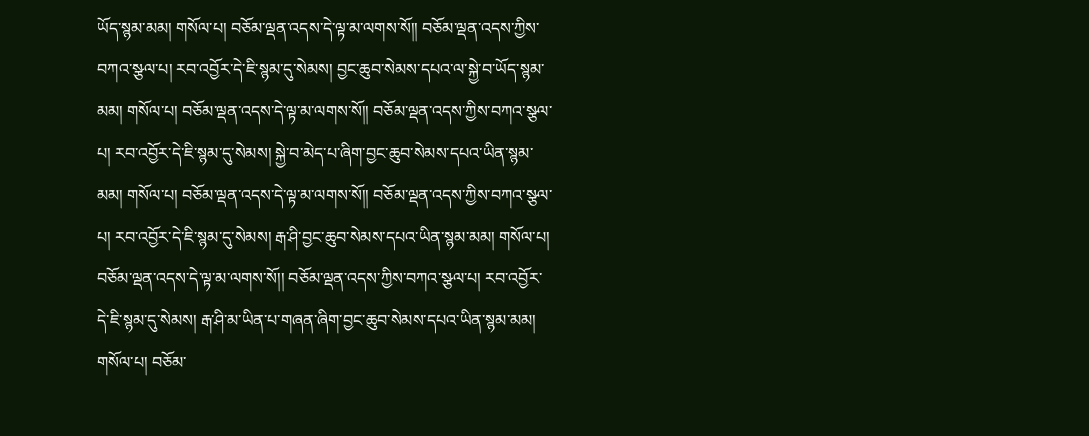ཡོད་སྙམ་མམ། གསོལ་པ། བཅོམ་ལྡན་འདས་དེ་ལྟ་མ་ལགས་སོ།། བཅོམ་ལྡན་འདས་ཀྱིས་བཀའ་སྩལ་པ། རབ་འབྱོར་དེ་ཇི་སྙམ་དུ་སེམས། བྱང་ཆུབ་སེམས་དཔའ་ལ་སྐྱེ་བ་ཡོད་སྙམ་མམ། གསོལ་པ། བཅོམ་ལྡན་འདས་དེ་ལྟ་མ་ལགས་སོ།། བཅོམ་ལྡན་འདས་ཀྱིས་བཀའ་སྩལ་པ། རབ་འབྱོར་དེ་ཇི་སྙམ་དུ་སེམས། སྐྱེ་བ་མེད་པ་ཞིག་བྱང་ཆུབ་སེམས་དཔའ་ཡིན་སྙམ་མམ། གསོལ་པ། བཅོམ་ལྡན་འདས་དེ་ལྟ་མ་ལགས་སོ།། བཅོམ་ལྡན་འདས་ཀྱིས་བཀའ་སྩལ་པ། རབ་འབྱོར་དེ་ཇི་སྙམ་དུ་སེམས། རྒ་ཤི་བྱང་ཆུབ་སེམས་དཔའ་ཡིན་སྙམ་མམ། གསོལ་པ། བཅོམ་ལྡན་འདས་དེ་ལྟ་མ་ལགས་སོ།། བཅོམ་ལྡན་འདས་ཀྱིས་བཀའ་སྩལ་པ། རབ་འབྱོར་དེ་ཇི་སྙམ་དུ་སེམས། རྒ་ཤི་མ་ཡིན་པ་གཞན་ཞིག་བྱང་ཆུབ་སེམས་དཔའ་ཡིན་སྙམ་མམ། གསོལ་པ། བཅོམ་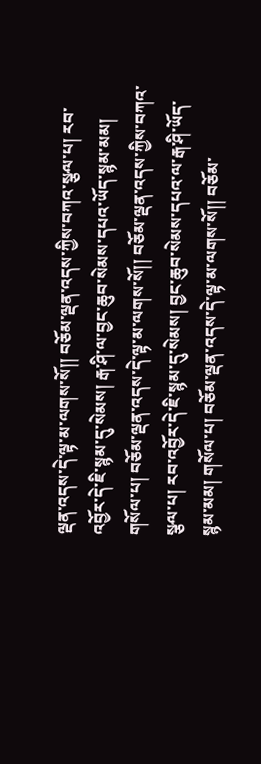ལྡན་འདས་དེ་ལྟ་མ་ལགས་སོ།། བཅོམ་ལྡན་འདས་ཀྱིས་བཀའ་སྩལ་པ། རབ་འབྱོར་དེ་ཇི་སྙམ་དུ་སེམས། རྒ་ཤི་ལ་བྱང་ཆུབ་སེམས་དཔའ་ཡོད་སྙམ་མམ། གསོལ་པ། བཅོམ་ལྡན་འདས་དེ་ལྟ་མ་ལགས་སོ།། བཅོམ་ལྡན་འདས་ཀྱིས་བཀའ་སྩལ་པ། རབ་འབྱོར་དེ་ཇི་སྙམ་དུ་སེམས། བྱང་ཆུབ་སེམས་དཔའ་ལ་རྒ་ཤི་ཡོད་སྙམ་མམ། གསོལ་པ། བཅོམ་ལྡན་འདས་དེ་ལྟ་མ་ལགས་སོ།། བཅོམ་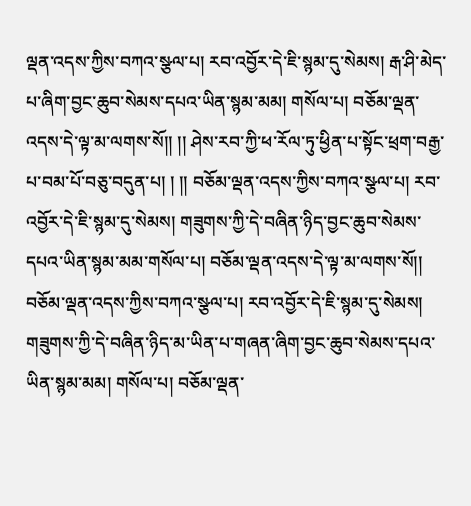ལྡན་འདས་ཀྱིས་བཀའ་སྩལ་པ། རབ་འབྱོར་དེ་ཇི་སྙམ་དུ་སེམས། རྒ་ཤི་མེད་པ་ཞིག་བྱང་ཆུབ་སེམས་དཔའ་ཡིན་སྙམ་མམ། གསོལ་པ། བཅོམ་ལྡན་འདས་དེ་ལྟ་མ་ལགས་སོ།། །། ཤེས་རབ་ཀྱི་ཕ་རོལ་ཏུ་ཕྱིན་པ་སྟོང་ཕྲག་བརྒྱ་པ་བམ་པོ་བཅུ་བདུན་པ། ། །། བཅོམ་ལྡན་འདས་ཀྱིས་བཀའ་སྩལ་པ། རབ་འབྱོར་དེ་ཇི་སྙམ་དུ་སེམས། གཟུགས་ཀྱི་དེ་བཞིན་ཉིད་བྱང་ཆུབ་སེམས་དཔའ་ཡིན་སྙམ་མམ་གསོལ་པ། བཅོམ་ལྡན་འདས་དེ་ལྟ་མ་ལགས་སོ།། བཅོམ་ལྡན་འདས་ཀྱིས་བཀའ་སྩལ་པ། རབ་འབྱོར་དེ་ཇི་སྙམ་དུ་སེམས། གཟུགས་ཀྱི་དེ་བཞིན་ཉིད་མ་ཡིན་པ་གཞན་ཞིག་བྱང་ཆུབ་སེམས་དཔའ་ཡིན་སྙམ་མམ། གསོལ་པ། བཅོམ་ལྡན་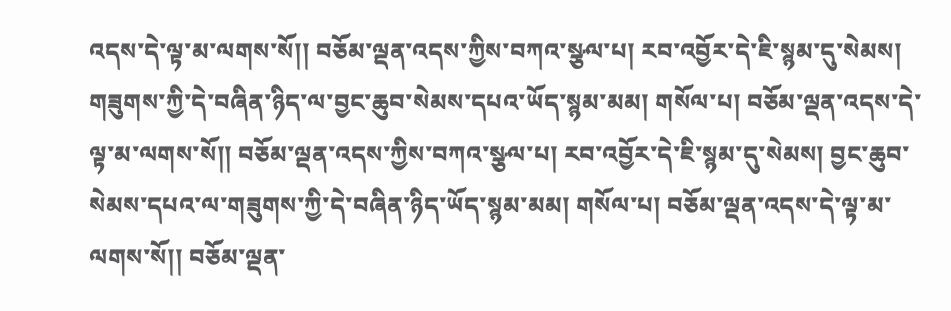འདས་དེ་ལྟ་མ་ལགས་སོ།། བཅོམ་ལྡན་འདས་ཀྱིས་བཀའ་སྩལ་པ། རབ་འབྱོར་དེ་ཇི་སྙམ་དུ་སེམས། གཟུགས་ཀྱི་དེ་བཞིན་ཉིད་ལ་བྱང་ཆུབ་སེམས་དཔའ་ཡོད་སྙམ་མམ། གསོལ་པ། བཅོམ་ལྡན་འདས་དེ་ལྟ་མ་ལགས་སོ།། བཅོམ་ལྡན་འདས་ཀྱིས་བཀའ་སྩལ་པ། རབ་འབྱོར་དེ་ཇི་སྙམ་དུ་སེམས། བྱང་ཆུབ་སེམས་དཔའ་ལ་གཟུགས་ཀྱི་དེ་བཞིན་ཉིད་ཡོད་སྙམ་མམ། གསོལ་པ། བཅོམ་ལྡན་འདས་དེ་ལྟ་མ་ལགས་སོ།། བཅོམ་ལྡན་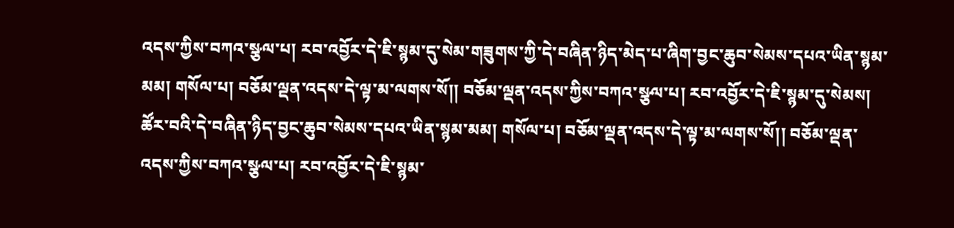འདས་ཀྱིས་བཀའ་སྩལ་པ། རབ་འབྱོར་དེ་ཇི་སྙམ་དུ་སེམ་གཟུགས་ཀྱི་དེ་བཞིན་ཉིད་མེད་པ་ཞིག་བྱང་ཆུབ་སེམས་དཔའ་ཡིན་སྙམ་མམ། གསོལ་པ། བཅོམ་ལྡན་འདས་དེ་ལྟ་མ་ལགས་སོ།། བཅོམ་ལྡན་འདས་ཀྱིས་བཀའ་སྩལ་པ། རབ་འབྱོར་དེ་ཇི་སྙམ་དུ་སེམས། ཚོར་བའི་དེ་བཞིན་ཉིད་བྱང་ཆུབ་སེམས་དཔའ་ཡིན་སྙམ་མམ། གསོལ་པ། བཅོམ་ལྡན་འདས་དེ་ལྟ་མ་ལགས་སོ།། བཅོམ་ལྡན་འདས་ཀྱིས་བཀའ་སྩལ་པ། རབ་འབྱོར་དེ་ཇི་སྙམ་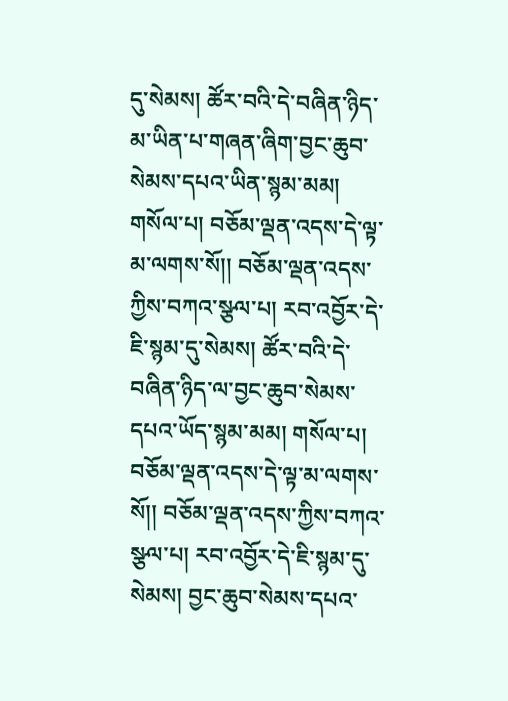དུ་སེམས། ཚོར་བའི་དེ་བཞིན་ཉིད་མ་ཡིན་པ་གཞན་ཞིག་བྱང་ཆུབ་སེམས་དཔའ་ཡིན་སྙམ་མམ། གསོལ་པ། བཅོམ་ལྡན་འདས་དེ་ལྟ་མ་ལགས་སོ།། བཅོམ་ལྡན་འདས་ཀྱིས་བཀའ་སྩལ་པ། རབ་འབྱོར་དེ་ཇི་སྙམ་དུ་སེམས། ཚོར་བའི་དེ་བཞིན་ཉིད་ལ་བྱང་ཆུབ་སེམས་དཔའ་ཡོད་སྙམ་མམ། གསོལ་པ། བཅོམ་ལྡན་འདས་དེ་ལྟ་མ་ལགས་སོ།། བཅོམ་ལྡན་འདས་ཀྱིས་བཀའ་སྩལ་པ། རབ་འབྱོར་དེ་ཇི་སྙམ་དུ་སེམས། བྱང་ཆུབ་སེམས་དཔའ་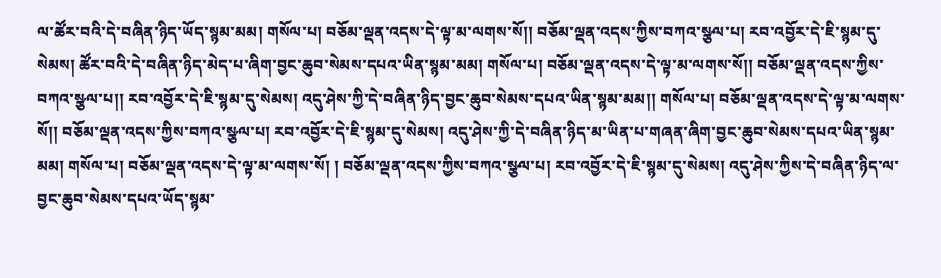ལ་ཚོར་བའི་དེ་བཞིན་ཉིད་ཡོད་སྙམ་མམ། གསོལ་པ། བཅོམ་ལྡན་འདས་དེ་ལྟ་མ་ལགས་སོ།། བཅོམ་ལྡན་འདས་ཀྱིས་བཀའ་སྩལ་པ། རབ་འབྱོར་དེ་ཇི་སྙམ་དུ་སེམས། ཚོར་བའི་དེ་བཞིན་ཉིད་མེད་པ་ཞིག་བྱང་ཆུབ་སེམས་དཔའ་ཡིན་སྙམ་མམ། གསོལ་པ། བཅོམ་ལྡན་འདས་དེ་ལྟ་མ་ལགས་སོ།། བཅོམ་ལྡན་འདས་ཀྱིས་བཀའ་སྩལ་པ།། རབ་འབྱོར་དེ་ཇི་སྙམ་དུ་སེམས། འདུ་ཤེས་ཀྱི་དེ་བཞིན་ཉིད་བྱང་ཆུབ་སེམས་དཔའ་ཡིན་སྙམ་མམ།། གསོལ་པ། བཅོམ་ལྡན་འདས་དེ་ལྟ་མ་ལགས་སོ།། བཅོམ་ལྡན་འདས་ཀྱིས་བཀའ་སྩལ་པ། རབ་འབྱོར་དེ་ཇི་སྙམ་དུ་སེམས། འདུ་ཤེས་ཀྱི་དེ་བཞིན་ཉིད་མ་ཡིན་པ་གཞན་ཞིག་བྱང་ཆུབ་སེམས་དཔའ་ཡིན་སྙམ་མམ། གསོལ་པ། བཅོམ་ལྡན་འདས་དེ་ལྟ་མ་ལགས་སོ། ། བཅོམ་ལྡན་འདས་ཀྱིས་བཀའ་སྩལ་པ། རབ་འབྱོར་དེ་ཇི་སྙམ་དུ་སེམས། འདུ་ཤེས་ཀྱིས་དེ་བཞིན་ཉིད་ལ་བྱང་ཆུབ་སེམས་དཔའ་ཡོད་སྙམ་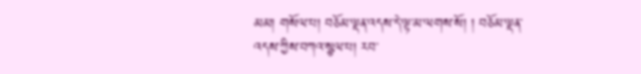མམ། གསོལ་པ། བཅོམ་ལྡན་འདས་དེ་ལྟ་མ་ལགས་སོ། ། བཅོམ་ལྡན་འདས་ཀྱིས་བཀའ་སྩལ་པ། རབ་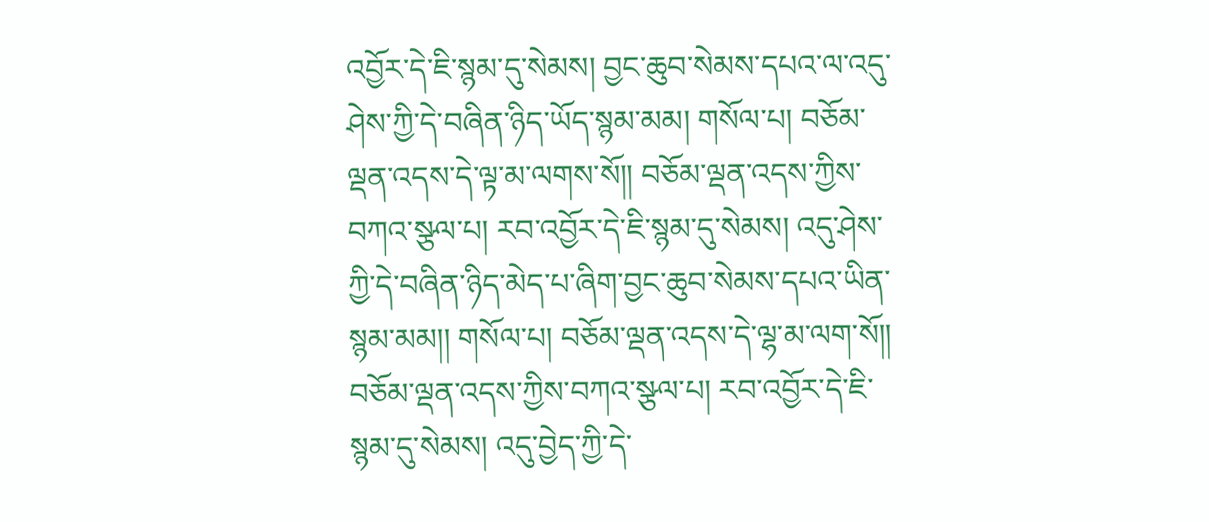འབྱོར་དེ་ཇི་སྙམ་དུ་སེམས། བྱང་ཆུབ་སེམས་དཔའ་ལ་འདུ་ཤེས་ཀྱི་དེ་བཞིན་ཉིད་ཡོད་སྙམ་མམ། གསོལ་པ། བཅོམ་ལྡན་འདས་དེ་ལྟ་མ་ལགས་སོ།། བཅོམ་ལྡན་འདས་ཀྱིས་བཀའ་སྩལ་པ། རབ་འབྱོར་དེ་ཇི་སྙམ་དུ་སེམས། འདུ་ཤེས་ཀྱི་དེ་བཞིན་ཉིད་མེད་པ་ཞིག་བྱང་ཆུབ་སེམས་དཔའ་ཡིན་སྙམ་མམ།། གསོལ་པ། བཅོམ་ལྡན་འདས་དེ་ལྷ་མ་ལག་སོ།། བཅོམ་ལྡན་འདས་ཀྱིས་བཀའ་སྩལ་པ། རབ་འབྱོར་དེ་ཇི་སྙམ་དུ་སེམས། འདུ་བྱེད་ཀྱི་དེ་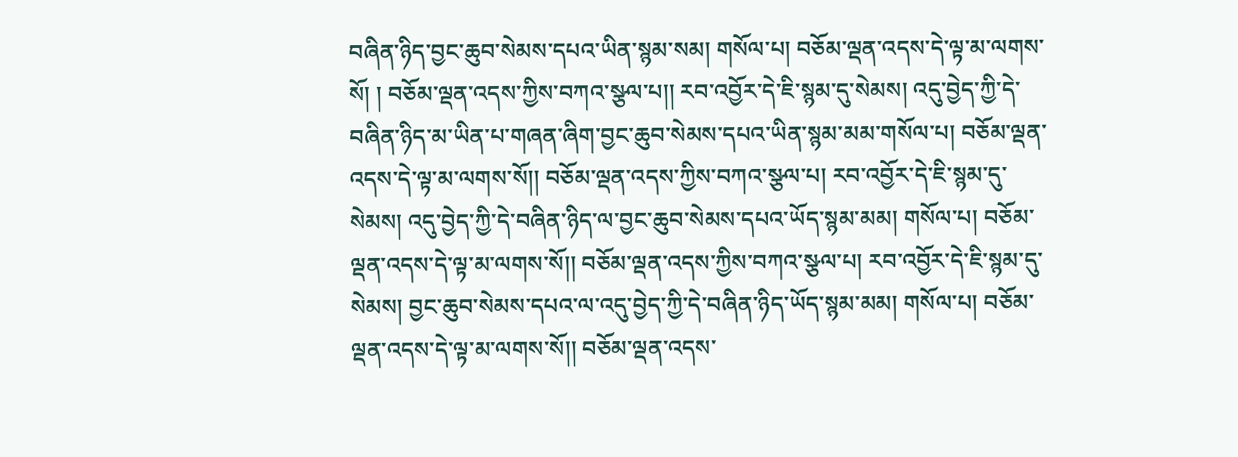བཞིན་ཉིད་བྱང་ཆུབ་སེམས་དཔའ་ཡིན་སྙམ་སམ། གསོལ་པ། བཅོམ་ལྡན་འདས་དེ་ལྟ་མ་ལགས་སོ། ། བཅོམ་ལྡན་འདས་ཀྱིས་བཀའ་སྩལ་པ།། རབ་འབྱོར་དེ་ཇི་སྙམ་དུ་སེམས། འདུ་བྱེད་ཀྱི་དེ་བཞིན་ཉིད་མ་ཡིན་པ་གཞན་ཞིག་བྱང་ཆུབ་སེམས་དཔའ་ཡིན་སྙམ་མམ་གསོལ་པ། བཅོམ་ལྡན་འདས་དེ་ལྟ་མ་ལགས་སོ།། བཅོམ་ལྡན་འདས་ཀྱིས་བཀའ་སྩལ་པ། རབ་འབྱོར་དེ་ཇི་སྙམ་དུ་སེམས། འདུ་བྱེད་ཀྱི་དེ་བཞིན་ཉིད་ལ་བྱང་ཆུབ་སེམས་དཔའ་ཡོད་སྙམ་མམ། གསོལ་པ། བཅོམ་ལྡན་འདས་དེ་ལྟ་མ་ལགས་སོ།། བཅོམ་ལྡན་འདས་ཀྱིས་བཀའ་སྩལ་པ། རབ་འབྱོར་དེ་ཇི་སྙམ་དུ་སེམས། བྱང་ཆུབ་སེམས་དཔའ་ལ་འདུ་བྱེད་ཀྱི་དེ་བཞིན་ཉིད་ཡོད་སྙམ་མམ། གསོལ་པ། བཅོམ་ལྡན་འདས་དེ་ལྟ་མ་ལགས་སོ།། བཅོམ་ལྡན་འདས་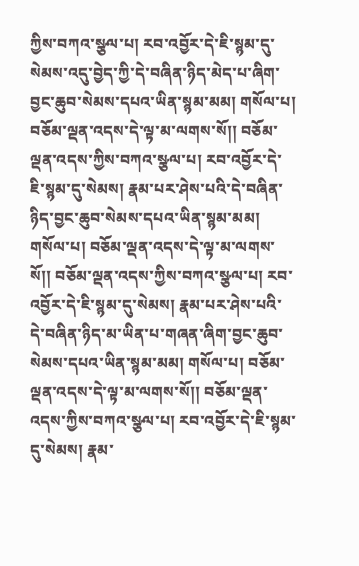ཀྱིས་བཀའ་སྩལ་པ། རབ་འབྱོར་དེ་ཇི་སྙམ་དུ་སེམས་འདུ་བྱེད་ཀྱི་དེ་བཞིན་ཉིད་མེད་པ་ཞིག་བྱང་ཆུབ་སེམས་དཔའ་ཡིན་སྙམ་མམ། གསོལ་པ། བཅོམ་ལྡན་འདས་དེ་ལྟ་མ་ལགས་སོ།། བཅོམ་ལྡན་འདས་ཀྱིས་བཀའ་སྩལ་པ། རབ་འབྱོར་དེ་ཇི་སྙམ་དུ་སེམས། རྣམ་པར་ཤེས་པའི་དེ་བཞིན་ཉིད་བྱང་ཆུབ་སེམས་དཔའ་ཡིན་སྙམ་མམ། གསོལ་པ། བཅོམ་ལྡན་འདས་དེ་ལྟ་མ་ལགས་སོ།། བཅོམ་ལྡན་འདས་ཀྱིས་བཀའ་སྩལ་པ། རབ་འབྱོར་དེ་ཇི་སྙམ་དུ་སེམས། རྣམ་པར་ཤེས་པའི་དེ་བཞིན་ཉིད་མ་ཡིན་པ་གཞན་ཞིག་བྱང་ཆུབ་སེམས་དཔའ་ཡིན་སྙམ་མམ། གསོལ་པ། བཅོམ་ལྡན་འདས་དེ་ལྟ་མ་ལགས་སོ།། བཅོམ་ལྡན་འདས་ཀྱིས་བཀའ་སྩལ་པ། རབ་འབྱོར་དེ་ཇི་སྙམ་དུ་སེམས། རྣམ་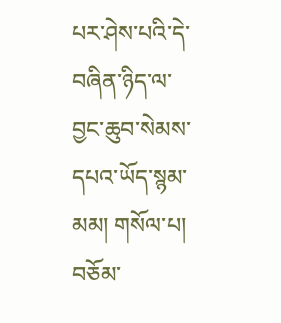པར་ཤེས་པའི་དེ་བཞིན་ཉིད་ལ་བྱང་ཆུབ་སེམས་དཔའ་ཡོད་སྙམ་མམ། གསོལ་པ། བཅོམ་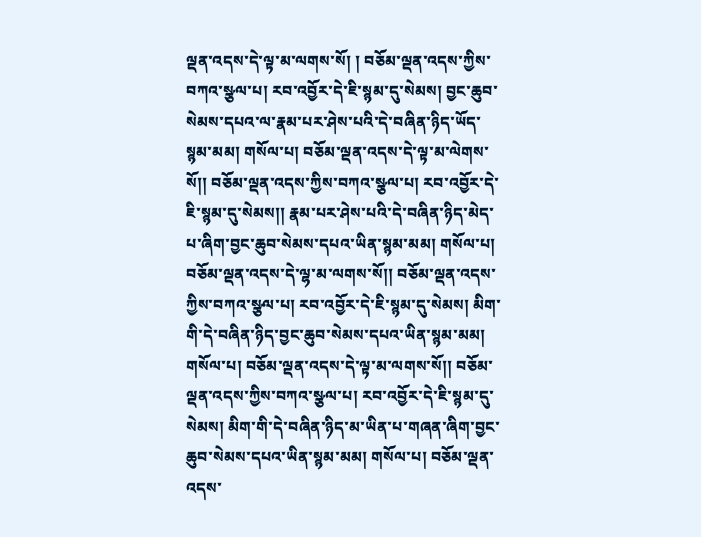ལྡན་འདས་དེ་ལྟ་མ་ལགས་སོ། ། བཅོམ་ལྡན་འདས་ཀྱིས་བཀའ་སྩལ་པ། རབ་འབྱོར་དེ་ཇི་སྙམ་དུ་སེམས། བྱང་ཆུབ་སེམས་དཔའ་ལ་རྣམ་པར་ཤེས་པའི་དེ་བཞིན་ཉིད་ཡོད་སྙམ་མམ། གསོལ་པ། བཅོམ་ལྡན་འདས་དེ་ལྟ་མ་ལེགས་སོ།། བཅོམ་ལྡན་འདས་ཀྱིས་བཀའ་སྩལ་པ། རབ་འབྱོར་དེ་ཇི་སྙམ་དུ་སེམས།། རྣམ་པར་ཤེས་པའི་དེ་བཞིན་ཉིད་མེད་པ་ཞིག་བྱང་ཆུབ་སེམས་དཔའ་ཡིན་སྙམ་མམ། གསོལ་པ། བཅོམ་ལྡན་འདས་དེ་ལྷ་མ་ལགས་སོ།། བཅོམ་ལྡན་འདས་ཀྱིས་བཀའ་སྩལ་པ། རབ་འབྱོར་དེ་ཇི་སྙམ་དུ་སེམས། མིག་གི་དེ་བཞིན་ཉིད་བྱང་ཆུབ་སེམས་དཔའ་ཡིན་སྙམ་མམ། གསོལ་པ། བཅོམ་ལྡན་འདས་དེ་ལྟ་མ་ལགས་སོ།། བཅོམ་ལྡན་འདས་ཀྱིས་བཀའ་སྩལ་པ། རབ་འབྱོར་དེ་ཇི་སྙམ་དུ་སེམས། མིག་གི་དེ་བཞིན་ཉིད་མ་ཡིན་པ་གཞན་ཞིག་བྱང་ཆུབ་སེམས་དཔའ་ཡིན་སྙམ་མམ། གསོལ་པ། བཅོམ་ལྡན་འདས་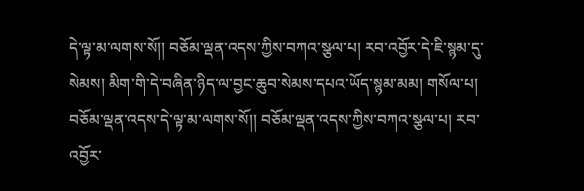དེ་ལྟ་མ་ལགས་སོ།། བཅོམ་ལྡན་འདས་ཀྱིས་བཀའ་སྩལ་པ། རབ་འབྱོར་དེ་ཇི་སྙམ་དུ་སེམས། མིག་གི་དེ་བཞིན་ཉིད་ལ་བྱང་ཆུབ་སེམས་དཔའ་ཡོད་སྙམ་མམ། གསོལ་པ། བཅོམ་ལྡན་འདས་དེ་ལྟ་མ་ལགས་སོ།། བཅོམ་ལྡན་འདས་ཀྱིས་བཀའ་སྩལ་པ། རབ་འབྱོར་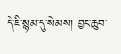དེ་ཇི་སྙམ་དུ་སེམས། བྱང་ཆུབ་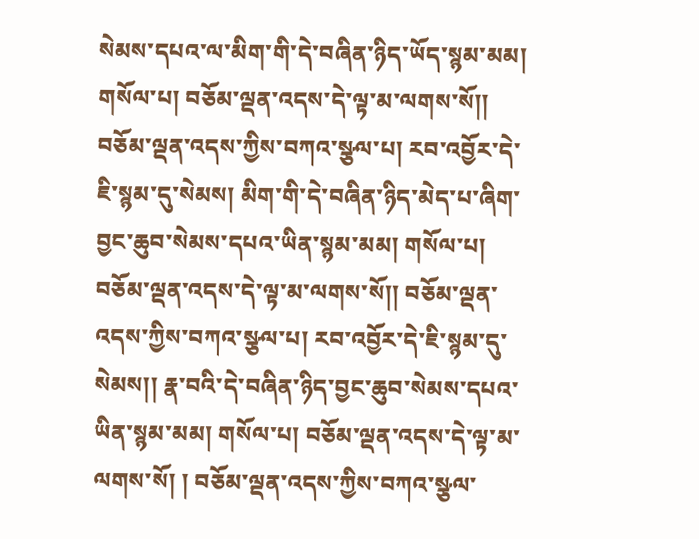སེམས་དཔའ་ལ་མིག་གི་དེ་བཞིན་ཉིད་ཡོད་སྙམ་མམ། གསོལ་པ། བཅོམ་ལྡན་འདས་དེ་ལྟ་མ་ལགས་སོ།། བཅོམ་ལྡན་འདས་ཀྱིས་བཀའ་སྩལ་པ། རབ་འབྱོར་དེ་ཇི་སྙམ་དུ་སེམས། མིག་གི་དེ་བཞིན་ཉིད་མེད་པ་ཞིག་བྱང་ཆུབ་སེམས་དཔའ་ཡིན་སྙམ་མམ། གསོལ་པ། བཅོམ་ལྡན་འདས་དེ་ལྟ་མ་ལགས་སོ།། བཅོམ་ལྡན་འདས་ཀྱིས་བཀའ་སྩལ་པ། རབ་འབྱོར་དེ་ཇི་སྙམ་དུ་སེམས།། རྣ་བའི་དེ་བཞིན་ཉིད་བྱང་ཆུབ་སེམས་དཔའ་ཡིན་སྙམ་མམ། གསོལ་པ། བཅོམ་ལྡན་འདས་དེ་ལྟ་མ་ལགས་སོ། ། བཅོམ་ལྡན་འདས་ཀྱིས་བཀའ་སྩལ་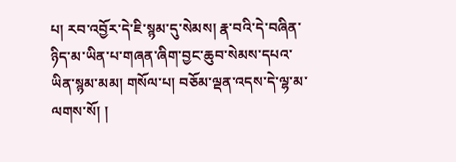པ། རབ་འབྱོར་དེ་ཇི་སྙམ་དུ་སེམས། རྣ་བའི་དེ་བཞིན་ཉིད་མ་ཡིན་པ་གཞན་ཞིག་བྱང་ཆུབ་སེམས་དཔའ་ཡིན་སྙམ་མམ། གསོལ་པ། བཅོམ་ལྡན་འདས་དེ་ལྷ་མ་ལགས་སོ། །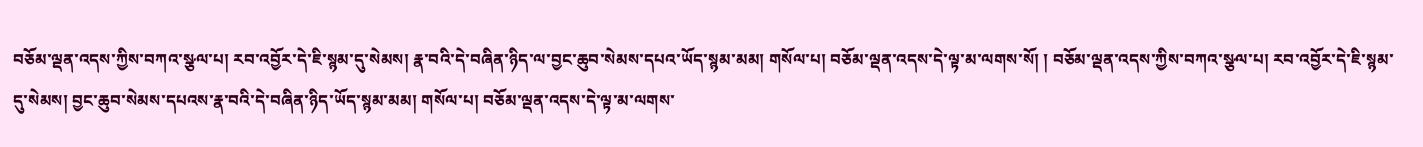བཅོམ་ལྡན་འདས་ཀྱིས་བཀའ་སྩལ་པ། རབ་འབྱོར་དེ་ཇི་སྙམ་དུ་སེམས། རྣ་བའི་དེ་བཞིན་ཉིད་ལ་བྱང་ཆུབ་སེམས་དཔའ་ཡོད་སྙམ་མམ། གསོལ་པ། བཅོམ་ལྡན་འདས་དེ་ལྟ་མ་ལགས་སོ། ། བཅོམ་ལྡན་འདས་ཀྱིས་བཀའ་སྩལ་པ། རབ་འབྱོར་དེ་ཇི་སྙམ་དུ་སེམས། བྱང་ཆུབ་སེམས་དཔའས་རྣ་བའི་དེ་བཞིན་ཉིད་ཡོད་སྙམ་མམ། གསོལ་པ། བཅོམ་ལྡན་འདས་དེ་ལྟ་མ་ལགས་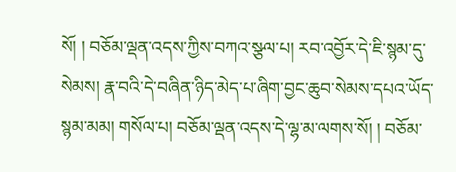སོ། ། བཅོམ་ལྡན་འདས་ཀྱིས་བཀའ་སྩལ་པ། རབ་འབྱོར་དེ་ཇི་སྙམ་དུ་སེམས། རྣ་བའི་དེ་བཞིན་ཉིད་མེད་པ་ཞིག་བྱང་ཆུབ་སེམས་དཔའ་ཡོད་སྙམ་མམ། གསོལ་པ། བཅོམ་ལྡན་འདས་དེ་ལྷ་མ་ལགས་སོ། ། བཅོམ་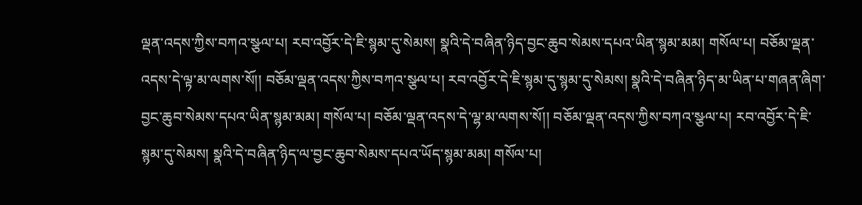ལྡན་འདས་ཀྱིས་བཀའ་སྩལ་པ། རབ་འབྱོར་དེ་ཇི་སྙམ་དུ་སེམས། སྣའི་དེ་བཞིན་ཉིད་བྱང་ཆུབ་སེམས་དཔའ་ཡིན་སྙམ་མམ། གསོལ་པ། བཅོམ་ལྡན་འདས་དེ་ལྟ་མ་ལགས་སོ།། བཅོམ་ལྡན་འདས་ཀྱིས་བཀའ་སྩལ་པ། རབ་འབྱོར་དེ་ཇི་སྙམ་དུ་སྙམ་དུ་སེམས། སྣའི་དེ་བཞིན་ཉིད་མ་ཡིན་པ་གཞན་ཞིག་བྱང་ཆུབ་སེམས་དཔའ་ཡིན་སྙམ་མམ། གསོལ་པ། བཅོམ་ལྡན་འདས་དེ་ལྷ་མ་ལགས་སོ།། བཅོམ་ལྡན་འདས་ཀྱིས་བཀའ་སྩལ་པ། རབ་འབྱོར་དེ་ཇི་སྙམ་དུ་སེམས། སྣའི་དེ་བཞིན་ཉིད་ལ་བྱང་ཆུབ་སེམས་དཔའ་ཡོད་སྙམ་མམ། གསོལ་པ།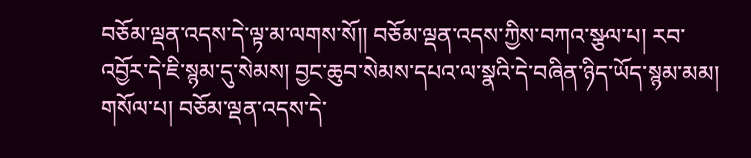བཅོམ་ལྡན་འདས་དེ་ལྟ་མ་ལགས་སོ།། བཅོམ་ལྡན་འདས་ཀྱིས་བཀའ་སྩལ་པ། རབ་འབྱོར་དེ་ཇི་སྙམ་དུ་སེམས། བྱང་ཆུབ་སེམས་དཔའ་ལ་སྣའི་དེ་བཞིན་ཉིད་ཡོད་སྙམ་མམ། གསོལ་པ། བཅོམ་ལྡན་འདས་དེ་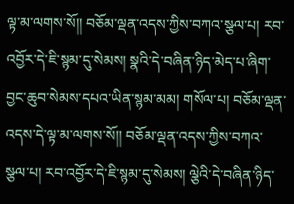ལྟ་མ་ལགས་སོ།། བཅོམ་ལྡན་འདས་ཀྱིས་བཀའ་སྩལ་པ། རབ་འབྱོར་དེ་ཇི་སྙམ་དུ་སེམས། སྣའི་དེ་བཞིན་ཉིད་མེད་པ་ཞིག་བྱང་ཆུབ་སེམས་དཔའ་ཡིན་སྙམ་མམ། གསོལ་པ། བཅོམ་ལྡན་འདས་དེ་ལྟ་མ་ལགས་སོ།། བཅོམ་ལྡན་འདས་ཀྱིས་བཀའ་སྩལ་པ། རབ་འབྱོར་དེ་ཇི་སྙམ་དུ་སེམས། ལྕེའི་དེ་བཞིན་ཉིད་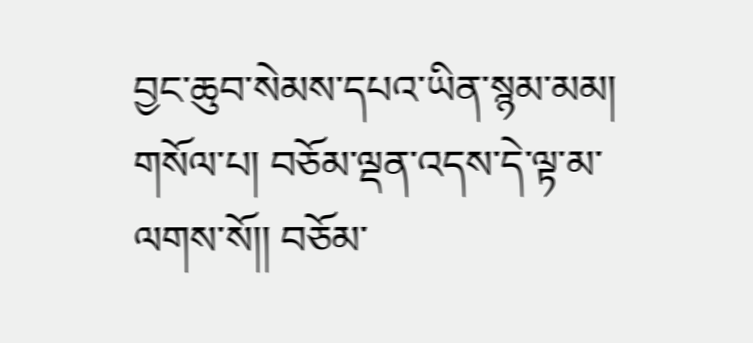བྱང་ཆུབ་སེམས་དཔའ་ཡིན་སྙམ་མམ། གསོལ་པ། བཅོམ་ལྡན་འདས་དེ་ལྟ་མ་ལགས་སོ།། བཅོམ་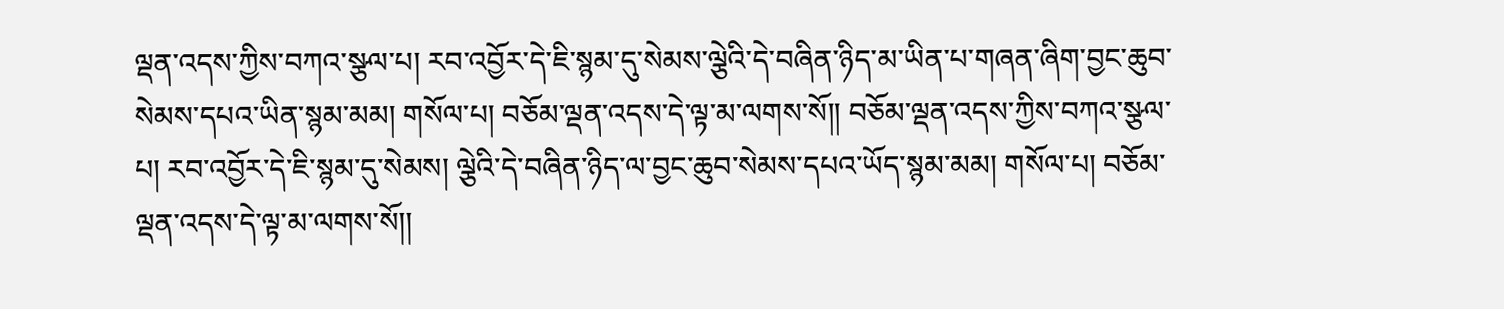ལྡན་འདས་ཀྱིས་བཀའ་སྩལ་པ། རབ་འབྱོར་དེ་ཇི་སྙམ་དུ་སེམས་ལྕེའི་དེ་བཞིན་ཉིད་མ་ཡིན་པ་གཞན་ཞིག་བྱང་ཆུབ་སེམས་དཔའ་ཡིན་སྙམ་མམ། གསོལ་པ། བཅོམ་ལྡན་འདས་དེ་ལྟ་མ་ལགས་སོ།། བཅོམ་ལྡན་འདས་ཀྱིས་བཀའ་སྩལ་པ། རབ་འབྱོར་དེ་ཇི་སྙམ་དུ་སེམས། ལྕེའི་དེ་བཞིན་ཉིད་ལ་བྱང་ཆུབ་སེམས་དཔའ་ཡོད་སྙམ་མམ། གསོལ་པ། བཅོམ་ལྡན་འདས་དེ་ལྟ་མ་ལགས་སོ།།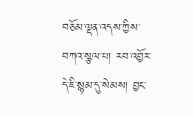བཅོམ་ལྡན་འདས་ཀྱིས་བཀའ་སྩལ་པ། རབ་འབྱོར་དེ་ཇི་སྙམ་དུ་སེམས། བྱང་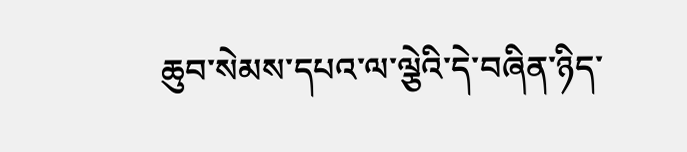ཆུབ་སེམས་དཔའ་ལ་ལྕེའི་དེ་བཞིན་ཉིད་